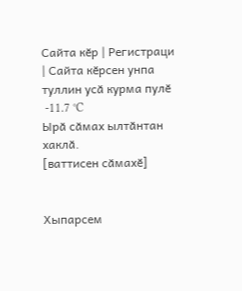Сайта кӗр | Регистраци | Сайта кӗрсен унпа туллин усӑ курма пулӗ
 -11.7 °C
Ырӑ сӑмах ылтӑнтан хаклӑ.
[ваттисен сӑмахӗ]


Хыпарсем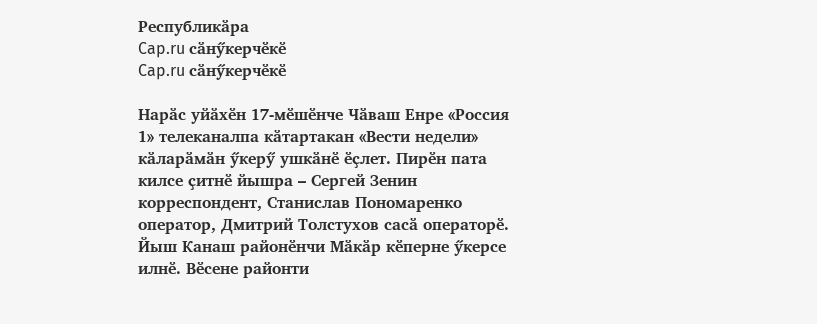Республикӑра
Cap.ru сӑнӳкерчӗкӗ
Cap.ru сӑнӳкерчӗкӗ

Нарӑс уйӑхӗн 17-мӗшӗнче Чӑваш Енре «Россия 1» телеканалпа кӑтартакан «Вести недели» кӑларӑмӑн ӳкерӳ ушкӑнӗ ӗҫлет. Пирӗн пата килсе ҫитнӗ йышра – Сергей Зенин корреспондент, Станислав Пономаренко оператор, Дмитрий Толстухов сасӑ операторӗ. Йыш Канаш районӗнчи Мӑкӑр кӗперне ӳкерсе илнӗ. Вӗсене районти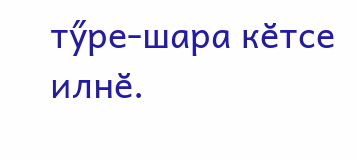тӳре-шара кӗтсе илнӗ.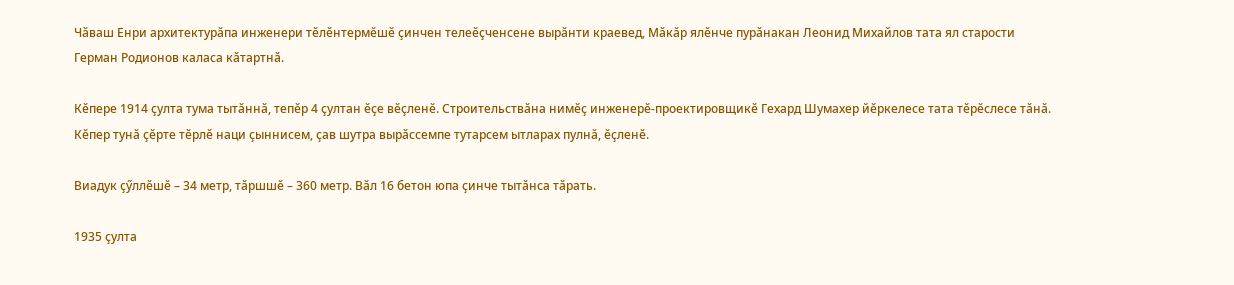Чӑваш Енри архитектурӑпа инженери тӗлӗнтермӗшӗ ҫинчен телеӗҫченсене вырӑнти краевед, Мӑкӑр ялӗнче пурӑнакан Леонид Михайлов тата ял старости Герман Родионов каласа кӑтартнӑ.

Кӗпере 1914 ҫулта тума тытӑннӑ, тепӗр 4 ҫултан ӗҫе вӗҫленӗ. Строительствӑна нимӗҫ инженерӗ-проектировщикӗ Гехард Шумахер йӗркелесе тата тӗрӗслесе тӑнӑ. Кӗпер тунӑ ҫӗрте тӗрлӗ наци ҫыннисем, ҫав шутра вырӑссемпе тутарсем ытларах пулнӑ, ӗҫленӗ.

Виадук ҫӳллӗшӗ – 34 метр, тӑршшӗ – 360 метр. Вӑл 16 бетон юпа ҫинче тытӑнса тӑрать.

1935 ҫулта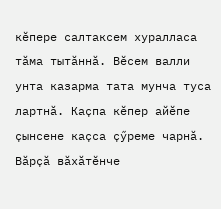кӗпере салтаксем хуралласа тӑма тытӑннӑ. Вӗсем валли унта казарма тата мунча туса лартнӑ. Каҫпа кӗпер айӗпе ҫынсене каҫса ҫӳреме чарнӑ. Вӑрҫӑ вӑхӑтӗнче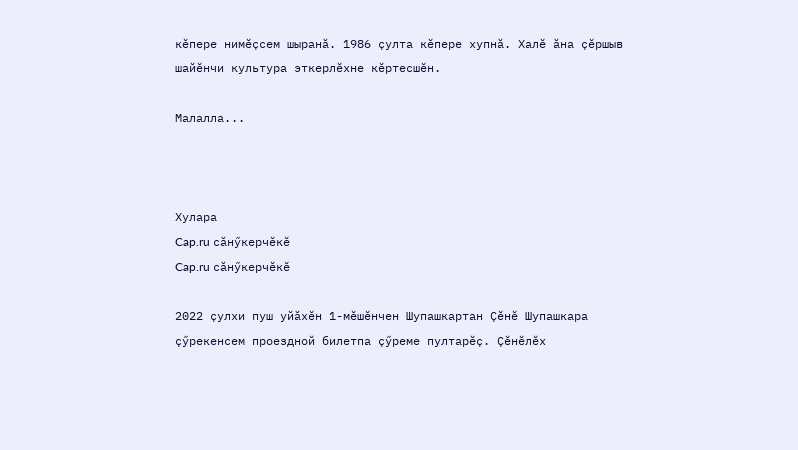кӗпере нимӗҫсем шыранӑ. 1986 ҫулта кӗпере хупнӑ. Халӗ ӑна ҫӗршыв шайӗнчи культура эткерлӗхне кӗртесшӗн.

Малалла...



Хулара
Cap.ru сӑнӳкерчӗкӗ
Cap.ru сӑнӳкерчӗкӗ

2022 ҫулхи пуш уйӑхӗн 1-мӗшӗнчен Шупашкартан Ҫӗнӗ Шупашкара ҫӳрекенсем проездной билетпа ҫӳреме пултарӗҫ. Ҫӗнӗлӗх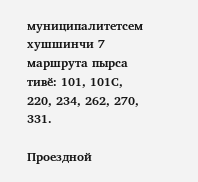муниципалитетсем хушшинчи 7 маршрута пырса тивӗ: 101, 101С, 220, 234, 262, 270, 331.

Проездной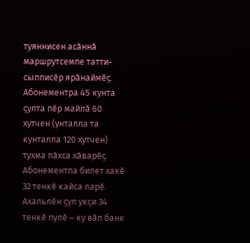туяннисен асӑннӑ маршрутсемпе татти-сыпписӗр ярӑнаймӗҫ. Абонементра 45 кунта ҫулта пӗр майлӑ 60 хутчен (унталла та кунталла 120 хутчен) тухма пӑхса хӑварӗҫ. Абонементпа билет хакӗ 32 тенкӗ кайса ларӗ. Ахальлӗн ҫул укҫи 34 тенкӗ пулӗ – ку вӑл банк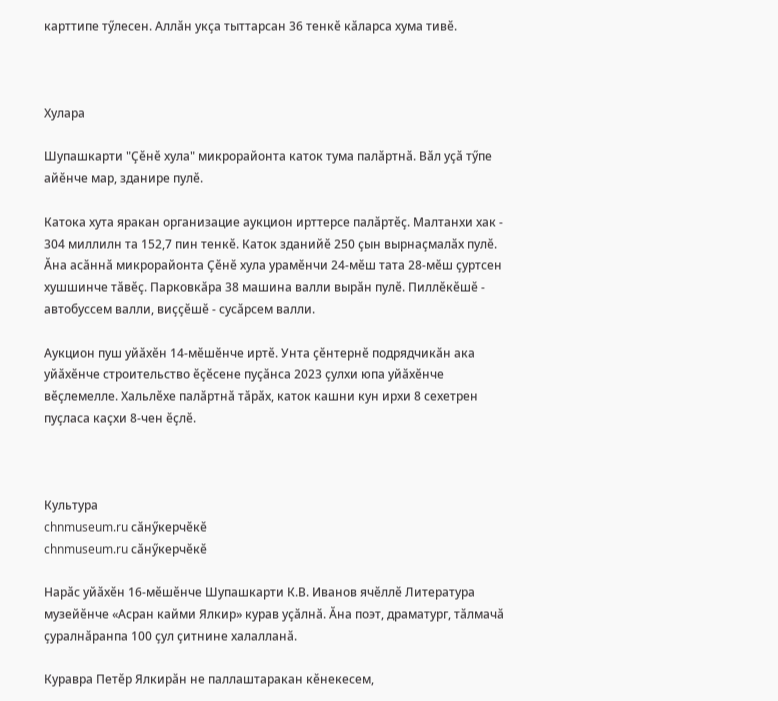карттипе тӳлесен. Аллӑн укҫа тыттарсан 36 тенкӗ кӑларса хума тивӗ.



Хулара

Шупашкарти "Ҫӗнӗ хула" микрорайонта каток тума палӑртнӑ. Вӑл уҫӑ тӳпе айӗнче мар, зданире пулӗ.

Катока хута яракан организацие аукцион ирттерсе палӑртӗҫ. Малтанхи хак - 304 миллилн та 152,7 пин тенкӗ. Каток зданийӗ 250 ҫын вырнаҫмалӑх пулӗ. Ӑна асӑннӑ микрорайонта Ҫӗнӗ хула урамӗнчи 24-мӗш тата 28-мӗш ҫуртсен хушшинче тӑвӗҫ. Парковкӑра 38 машина валли вырӑн пулӗ. Пиллӗкӗшӗ - автобуссем валли, виҫҫӗшӗ - сусӑрсем валли.

Аукцион пуш уйӑхӗн 14-мӗшӗнче иртӗ. Унта ҫӗнтернӗ подрядчикӑн ака уйӑхӗнче строительство ӗҫӗсене пуҫӑнса 2023 ҫулхи юпа уйӑхӗнче вӗҫлемелле. Хальлӗхе палӑртнӑ тӑрӑх, каток кашни кун ирхи 8 сехетрен пуҫласа каҫхи 8-чен ӗҫлӗ.



Культура
chnmuseum.ru сӑнӳкерчӗкӗ
chnmuseum.ru сӑнӳкерчӗкӗ

Нарӑс уйӑхӗн 16-мӗшӗнче Шупашкарти К.В. Иванов ячӗллӗ Литература музейӗнче «Асран кайми Ялкир» курав уҫӑлнӑ. Ӑна поэт, драматург, тӑлмачӑ ҫуралнӑранпа 100 ҫул ҫитнине халалланӑ.

Куравра Петӗр Ялкирӑн не паллаштаракан кӗнекесем,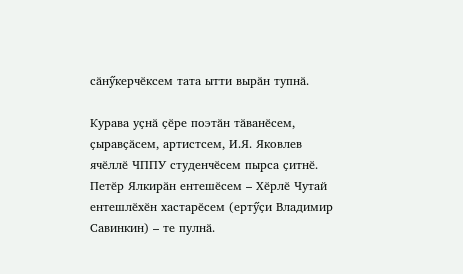сӑнӳкерчӗксем тата ытти вырӑн тупнӑ.

Курава уҫнӑ ҫӗре поэтӑн тӑванӗсем, ҫыравҫӑсем, артистсем, И.Я. Яковлев ячӗллӗ ЧППУ студенчӗсем пырса ҫитнӗ. Петӗр Ялкирӑн ентешӗсем – Хӗрлӗ Чутай ентешлӗхӗн хастарӗсем (ертӳҫи Владимир Савинкин) – те пулнӑ.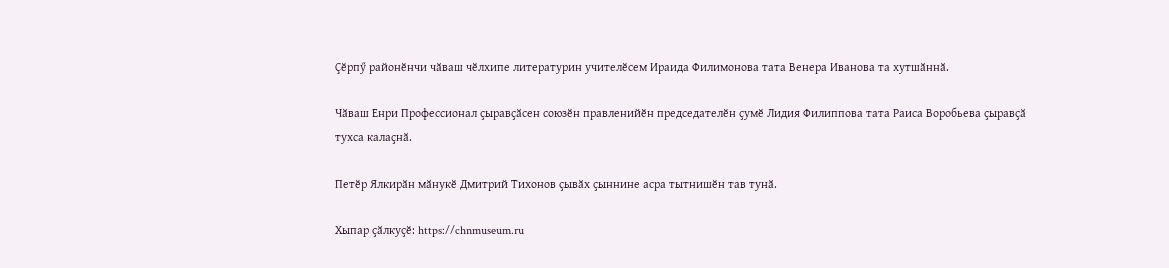Ҫӗрпӳ районӗнчи чӑваш чӗлхипе литературин учителӗсем Ираида Филимонова тата Венера Иванова та хутшӑннӑ.

Чӑваш Енри Профессионал ҫыравҫӑсен союзӗн правленийӗн председателӗн ҫумӗ Лидия Филиппова тата Раиса Воробьева ҫыравҫӑ тухса калаҫнӑ.

Петӗр Ялкирӑн мӑнукӗ Дмитрий Тихонов ҫывӑх ҫыннине асра тытнишӗн тав тунӑ.

Хыпар ҫӑлкуҫӗ: https://chnmuseum.ru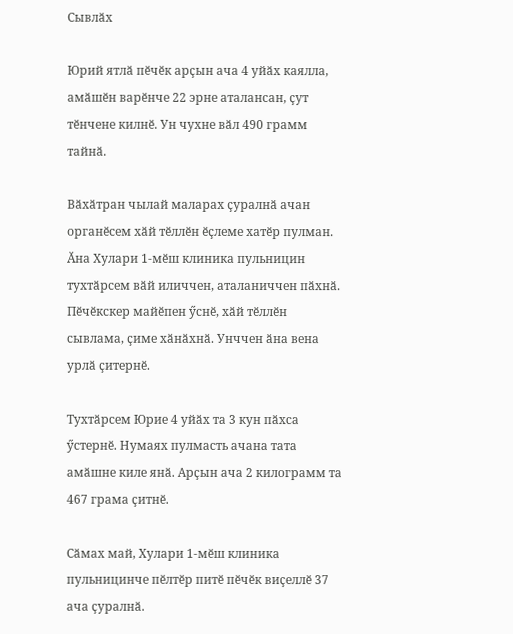Сывлӑх

Юрий ятлӑ пӗчӗк арҫын ача 4 уйӑх каялла, амӑшӗн варӗнче 22 эрне аталансан, ҫут тӗнчене килнӗ. Ун чухне вӑл 490 грамм тайнӑ.

Вӑхӑтран чылай маларах ҫуралнӑ ачан органӗсем хӑй тӗллӗн ӗҫлеме хатӗр пулман. Ӑна Хулари 1-мӗш клиника пульницин тухтӑрсем вӑй иличчен, аталаниччен пӑхнӑ. Пӗчӗкскер майӗпен ӳснӗ, хӑй тӗллӗн сывлама, ҫиме хӑнӑхнӑ. Унччен ӑна вена урлӑ ҫитернӗ.

Тухтӑрсем Юрие 4 уйӑх та 3 кун пӑхса ӳстернӗ. Нумаях пулмасть ачана тата амӑшне киле янӑ. Арҫын ача 2 килограмм та 467 грама ҫитнӗ.

Сӑмах май, Хулари 1-мӗш клиника пульницинче пӗлтӗр питӗ пӗчӗк виҫеллӗ 37 ача ҫуралнӑ.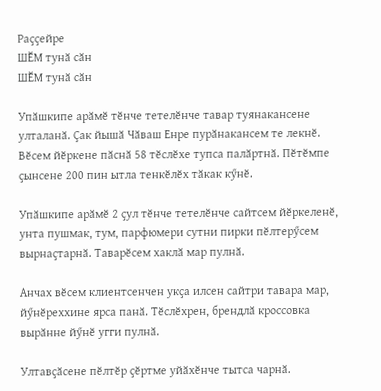Раҫҫейре
ШӖМ тунӑ сӑн
ШӖМ тунӑ сӑн

Упӑшкипе арӑмӗ тӗнче тетелӗнче тавар туянакансене улталанӑ. Ҫак йышӑ Чӑваш Енре пурӑнакансем те лекнӗ. Вӗсем йӗркене пӑснӑ 58 тӗслӗхе тупса палӑртнӑ. Пӗтӗмпе ҫынсене 200 пин ытла тенкӗлӗх тӑкак кӳнӗ.

Упӑшкипе арӑмӗ 2 ҫул тӗнче тетелӗнче сайтсем йӗркеленӗ, унта пушмак, тум, парфюмери сутни пирки пӗлтерӳсем вырнаҫтарнӑ. Таварӗсем хаклӑ мар пулнӑ.

Анчах вӗсем клиентсенчен укҫа илсен сайтри тавара мар, йӳнӗреххине ярса панӑ. Тӗслӗхрен, брендлӑ кроссовка вырӑнне йӳнӗ угги пулнӑ.

Ултавҫӑсене пӗлтӗр ҫӗртме уйӑхӗнче тытса чарнӑ.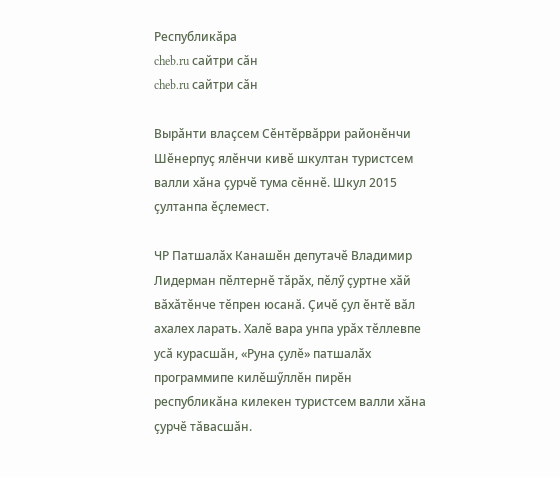Республикӑра
cheb.ru сайтри сӑн
cheb.ru сайтри сӑн

Вырӑнти влаҫсем Сӗнтӗрвӑрри районӗнчи Шӗнерпуҫ ялӗнчи кивӗ шкултан туристсем валли хӑна ҫурчӗ тума сӗннӗ. Шкул 2015 ҫултанпа ӗҫлемест.

ЧР Патшалӑх Канашӗн депутачӗ Владимир Лидерман пӗлтернӗ тӑрӑх, пӗлӳ ҫуртне хӑй вӑхӑтӗнче тӗпрен юсанӑ. Ҫичӗ ҫул ӗнтӗ вӑл ахалех ларать. Халӗ вара унпа урӑх тӗллевпе усӑ курасшӑн, «Руна ҫулӗ» патшалӑх программипе килӗшӳллӗн пирӗн республикӑна килекен туристсем валли хӑна ҫурчӗ тӑвасшӑн.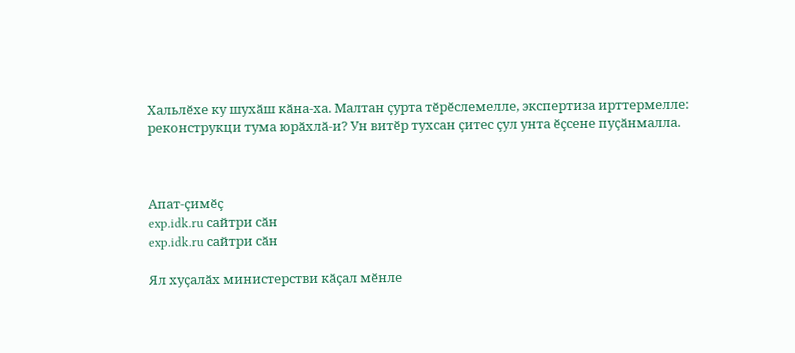Хальлӗхе ку шухӑш кӑна-ха. Малтан ҫурта тӗрӗслемелле, экспертиза ирттермелле: реконструкци тума юрӑхлӑ-и? Ун витӗр тухсан ҫитес ҫул унта ӗҫсене пуҫӑнмалла.



Апат-ҫимӗҫ
exp.idk.ru сайтри сӑн
exp.idk.ru сайтри сӑн

Ял хуҫалӑх министерстви кӑҫал мӗнле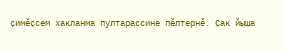ҫимӗҫсем хакланма пултарассине пӗлтернӗ. Ҫак йыша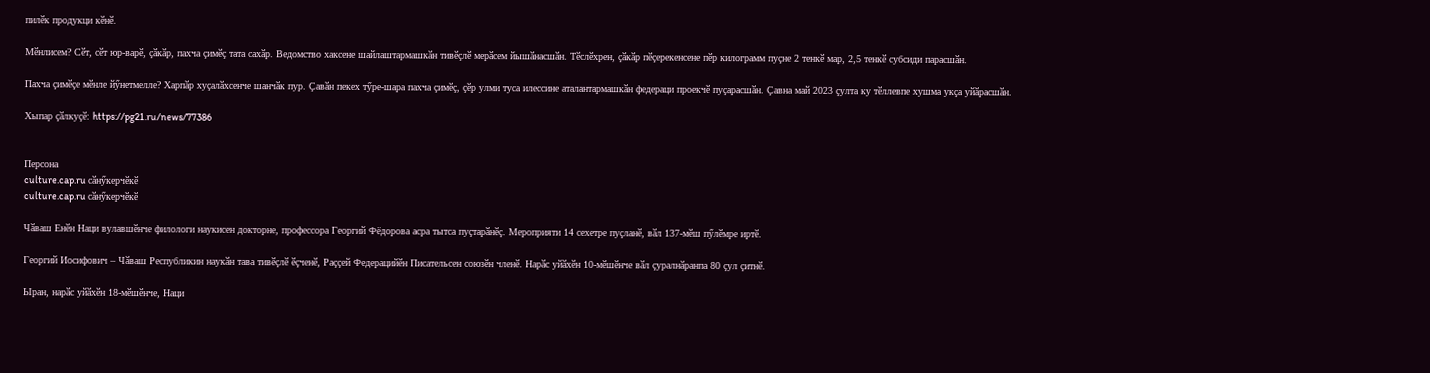пилӗк продукци кӗнӗ.

Мӗнлисем? Сӗт, сӗт юр-варӗ, ҫӑкӑр, пахча ҫимӗҫ тата сахӑр. Ведомство хаксене шайлаштармашкӑн тивӗҫлӗ мерӑсем йышӑнасшӑн. Тӗслӗхрен, ҫӑкӑр пӗҫерекенсене пӗр килограмм пуҫне 2 тенкӗ мар, 2,5 тенкӗ субсиди парасшӑн.

Пахча ҫимӗҫе мӗнле йӳнетмелле? Харпӑр хуҫалӑхсенче шанчӑк пур. Ҫавӑн пекех тӳре-шара пахча ҫимӗҫ, ҫӗр улми туса илессине аталантармашкӑн федераци проекчӗ пуҫарасшӑн. Ҫавна май 2023 ҫулта ку тӗллевпе хушма укҫа уйӑрасшӑн.

Хыпар ҫӑлкуҫӗ: https://pg21.ru/news/77386


Персона
culture.cap.ru сӑнӳкерчӗкӗ
culture.cap.ru сӑнӳкерчӗкӗ

Чӑваш Енӗн Наци вулавшӗнче филологи наукисен докторне, профессора Георгий Фёдорова асра тытса пуҫтарӑнӗҫ. Мероприяти 14 сехетре пуҫланӗ, вӑл 137-мӗш пӳлӗмре иртӗ.

Георгий Иосифович – Чӑваш Республикин наукӑн тава тивӗҫлӗ ӗҫченӗ, Раҫҫей Федерацийӗн Писательсен союзӗн членӗ. Нарӑс уйӑхӗн 10-мӗшӗнче вӑл ҫуралнӑранпа 80 ҫул ҫитнӗ.

Ыран, нарӑс уйӑхӗн 18-мӗшӗнче, Наци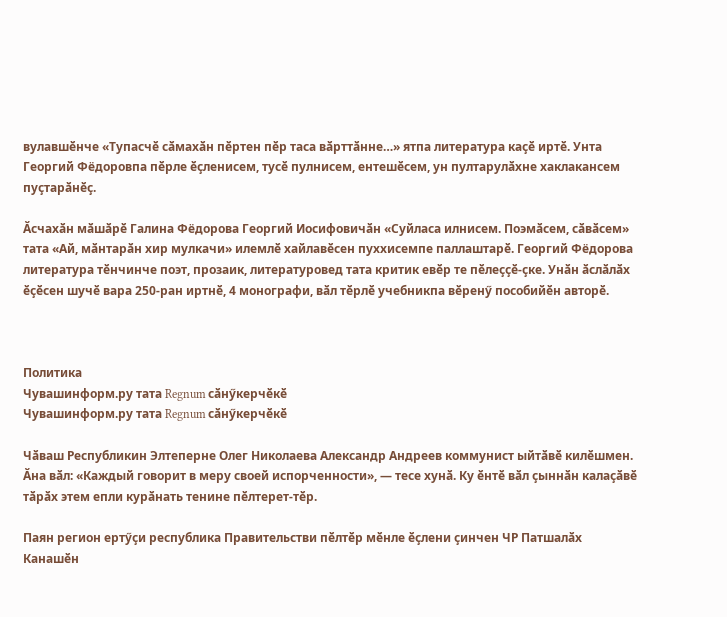вулавшӗнче «Тупасчӗ сӑмахӑн пӗртен пӗр таса вӑрттӑнне…» ятпа литература каҫӗ иртӗ. Унта Георгий Фёдоровпа пӗрле ӗҫленисем, тусӗ пулнисем, ентешӗсем, ун пултарулӑхне хаклакансем пуҫтарӑнӗҫ.

Ӑсчахӑн мӑшӑрӗ Галина Фёдорова Георгий Иосифовичӑн «Суйласа илнисем. Поэмӑсем, сӑвӑсем» тата «Ай, мӑнтарӑн хир мулкачи» илемлӗ хайлавӗсен пуххисемпе паллаштарӗ. Георгий Фёдорова литература тӗнчинче поэт, прозаик, литературовед тата критик евӗр те пӗлеҫҫӗ-ҫке. Унӑн ӑслӑлӑх ӗҫӗсен шучӗ вара 250-ран иртнӗ, 4 монографи, вӑл тӗрлӗ учебникпа вӗренӳ пособийӗн авторӗ.



Политика
Чувашинформ.ру тата Regnum сӑнӳкерчӗкӗ
Чувашинформ.ру тата Regnum сӑнӳкерчӗкӗ

Чӑваш Республикин Элтеперне Олег Николаева Александр Андреев коммунист ыйтӑвӗ килӗшмен. Ӑна вӑл: «Каждый говорит в меру своей испорченности», — тесе хунӑ. Ку ӗнтӗ вӑл ҫыннӑн калаҫӑвӗ тӑрӑх этем епли курӑнать тенине пӗлтерет-тӗр.

Паян регион ертӳҫи республика Правительстви пӗлтӗр мӗнле ӗҫлени ҫинчен ЧР Патшалӑх Канашӗн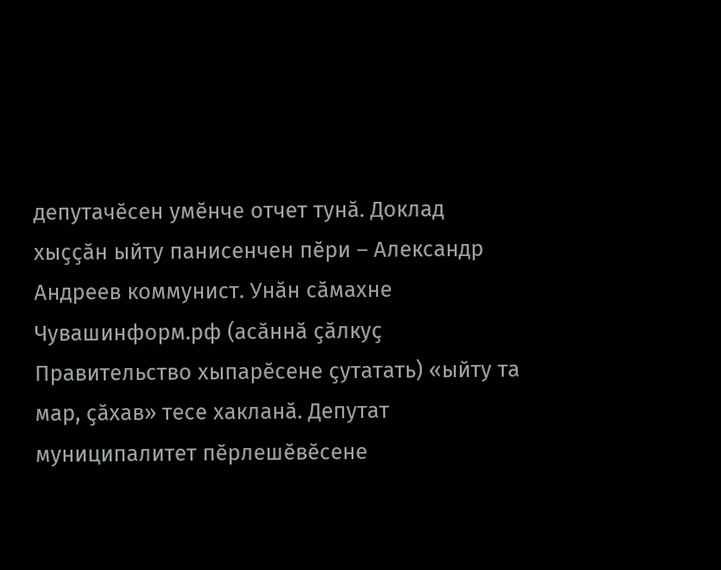депутачӗсен умӗнче отчет тунӑ. Доклад хыҫҫӑн ыйту панисенчен пӗри – Александр Андреев коммунист. Унӑн сӑмахне Чувашинформ.рф (асӑннӑ ҫӑлкуҫ Правительство хыпарӗсене ҫутатать) «ыйту та мар, ҫӑхав» тесе хакланӑ. Депутат муниципалитет пӗрлешӗвӗсене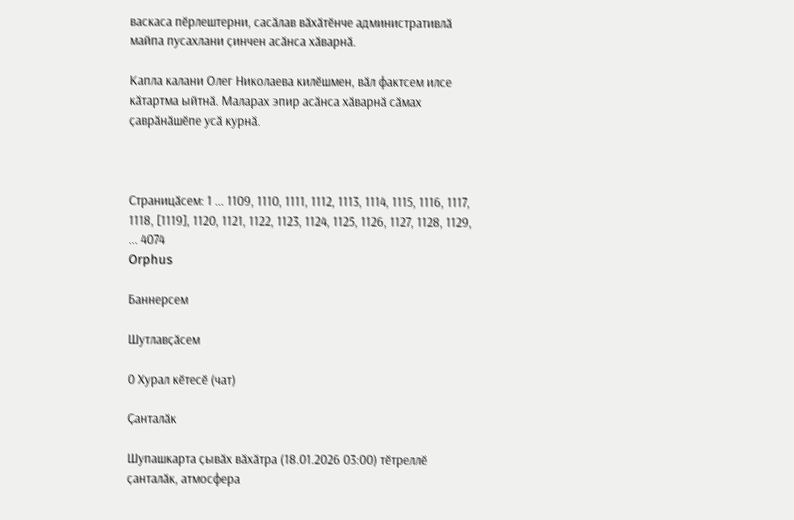васкаса пӗрлештерни, сасӑлав вӑхӑтӗнче административлӑ майпа пусахлани ҫинчен асӑнса хӑварнӑ.

Капла калани Олег Николаева килӗшмен, вӑл фактсем илсе кӑтартма ыйтнӑ. Маларах эпир асӑнса хӑварнӑ сӑмах ҫаврӑнӑшӗпе усӑ курнӑ.



Страницӑсем: 1 ... 1109, 1110, 1111, 1112, 1113, 1114, 1115, 1116, 1117, 1118, [1119], 1120, 1121, 1122, 1123, 1124, 1125, 1126, 1127, 1128, 1129, ... 4074
Orphus

Баннерсем

Шутлавҫӑсем

0 Хурал кӗтесӗ (чат)

Ҫанталӑк

Шупашкарта ҫывӑх вӑхӑтра (18.01.2026 03:00) тӗтреллӗ ҫанталӑк, атмосфера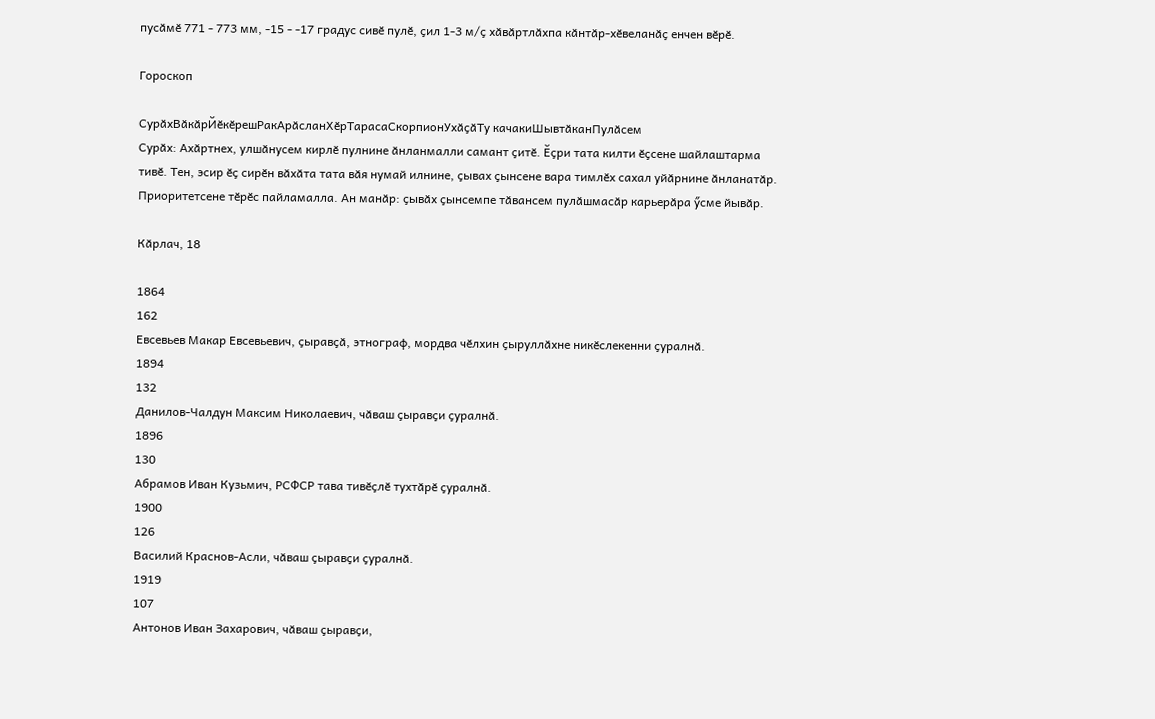пусӑмӗ 771 - 773 мм, -15 - -17 градус сивӗ пулӗ, ҫил 1-3 м/ҫ хӑвӑртлӑхпа кӑнтӑр-хӗвеланӑҫ енчен вӗрӗ.

Гороскоп

СурӑхВӑкӑрЙӗкӗрешРакАрӑсланХӗрТарасаСкорпионУхӑҫӑТу качакиШывтӑканПулӑсем
Сурӑх: Ахӑртнех, улшӑнусем кирлӗ пулнине ӑнланмалли самант ҫитӗ. Ӗҫри тата килти ӗҫсене шайлаштарма тивӗ. Тен, эсир ӗҫ сирӗн вӑхӑта тата вӑя нумай илнине, ҫывах ҫынсене вара тимлӗх сахал уйӑрнине ӑнланатӑр. Приоритетсене тӗрӗс пайламалла. Ан манӑр: ҫывӑх ҫынсемпе тӑвансем пулӑшмасӑр карьерӑра ӳсме йывӑр.

Кӑрлач, 18

1864
162
Евсевьев Макар Евсевьевич, ҫыравҫӑ, этнограф, мордва чӗлхин ҫыруллӑхне никӗслекенни ҫуралнӑ.
1894
132
Данилов-Чалдун Максим Николаевич, чӑваш ҫыравҫи ҫуралнӑ.
1896
130
Абрамов Иван Кузьмич, РСФСР тава тивӗҫлӗ тухтӑрӗ ҫуралнӑ.
1900
126
Василий Краснов-Асли, чӑваш ҫыравҫи ҫуралнӑ.
1919
107
Антонов Иван Захарович, чӑваш ҫыравҫи,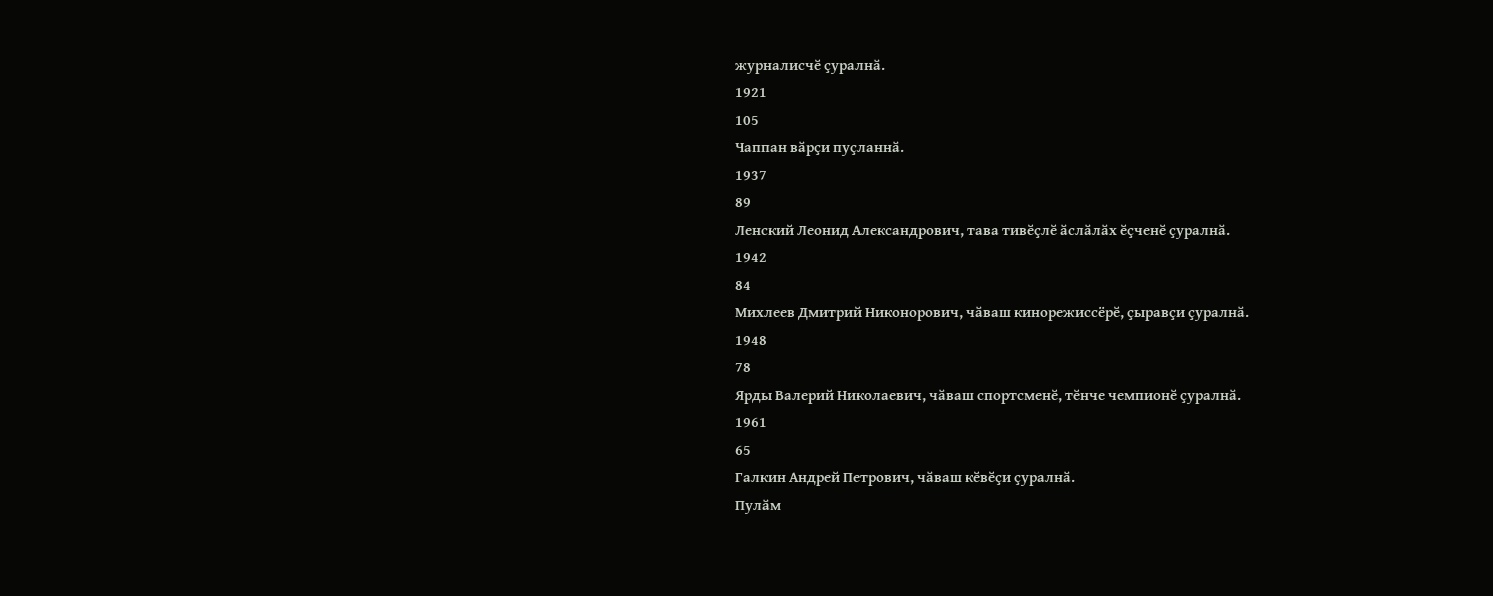журналисчӗ ҫуралнӑ.
1921
105
Чаппан вӑрҫи пуҫланнӑ.
1937
89
Ленский Леонид Александрович, тава тивӗҫлӗ ӑслӑлӑх ӗҫченӗ ҫуралнӑ.
1942
84
Михлеев Дмитрий Никонорович, чӑваш кинорежиссёрӗ, ҫыравҫи ҫуралнӑ.
1948
78
Ярды Валерий Николаевич, чӑваш спортсменӗ, тӗнче чемпионӗ ҫуралнӑ.
1961
65
Галкин Андрей Петрович, чӑваш кӗвӗҫи ҫуралнӑ.
Пулӑм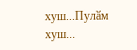хуш...Пулӑм хуш...